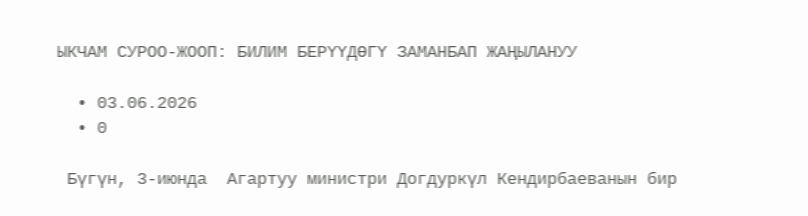ЫКЧАМ СУРОО-ЖООП: БИЛИМ БЕРҮҮДӨГҮ ЗАМАНБАП ЖАҢЫЛАНУУ

  • 03.06.2026
  • 0

 Бүгүн, 3-июнда  Агартуу министри Догдуркүл Кендирбаеванын бир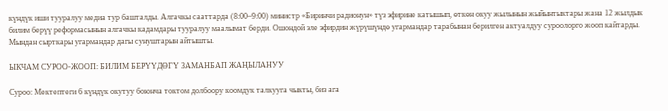күндүк иши тууралуу медиа тур башталды. Алгачкы сааттарда (8:00–9:00) министр «Биринчи радионун» түз эфирине катышып, өткөн окуу жылынын жыйынтыктары жана 12 жылдык билим берүү реформасынын алгачкы кадамдары тууралуу маалымат берди. Ошондой эле эфирдин жүрүшүндө угармандар тарабынан берилген актуалдуу суроолорго жооп кайтарды. Мындан сырткары угармандар дагы сунуштарын айтышты.

ЫКЧАМ СУРОО-ЖООП: БИЛИМ БЕРҮҮДӨГҮ ЗАМАНБАП ЖАҢЫЛАНУУ

Суроо: Мектептеги 6 күндүк окутуу боюнча токтом долбоору коомдук талкууга чыкты, биз ага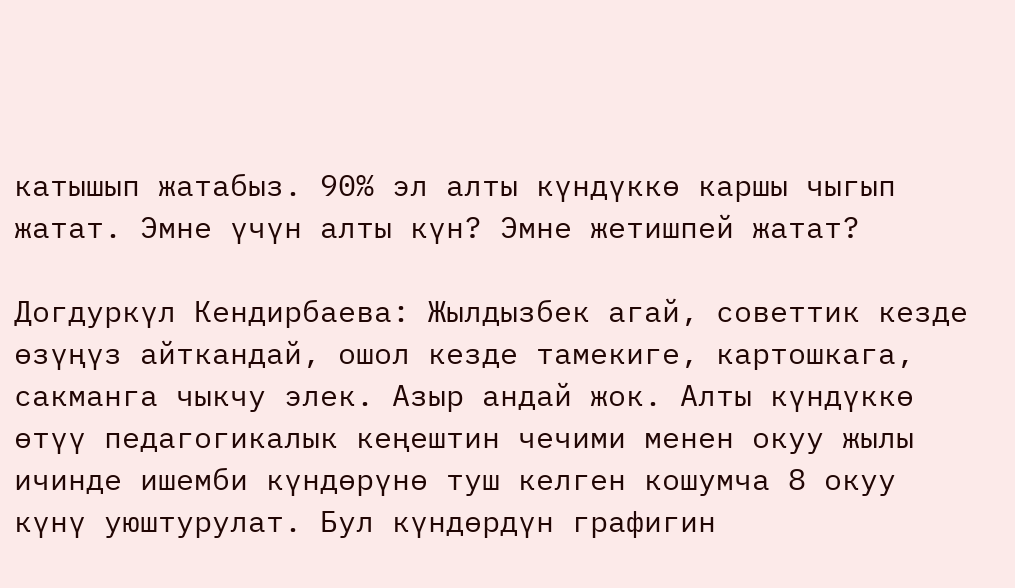катышып жатабыз. 90% эл алты күндүккө каршы чыгып жатат. Эмне үчүн алты күн? Эмне жетишпей жатат?

Догдуркүл Кендирбаева: Жылдызбек агай, советтик кезде өзүңүз айткандай, ошол кезде тамекиге, картошкага, сакманга чыкчу элек. Азыр андай жок. Алты күндүккө өтүү педагогикалык кеңештин чечими менен окуу жылы ичинде ишемби күндөрүнө туш келген кошумча 8 окуу күнү уюштурулат. Бул күндөрдүн графигин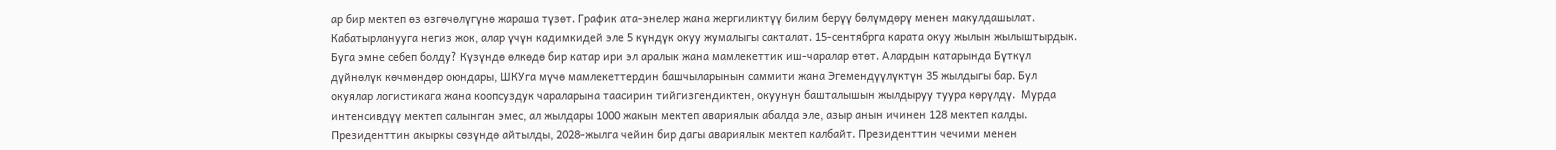ар бир мектеп өз өзгөчөлүгүнө жараша түзөт. График ата-энелер жана жергиликтүү билим берүү бөлүмдөрү менен макулдашылат. Кабатырланууга негиз жок, алар үчүн кадимкидей эле 5 күндүк окуу жумалыгы сакталат. 15-сентябрга карата окуу жылын жылыштырдык. Буга эмне себеп болду? Күзүндө өлкөдө бир катар ири эл аралык жана мамлекеттик иш-чаралар өтөт. Алардын катарында Бүткүл дүйнөлүк көчмөндөр оюндары, ШКУга мүчө мамлекеттердин башчыларынын саммити жана Эгемендүүлүктүн 35 жылдыгы бар. Бул окуялар логистикага жана коопсуздук чараларына таасирин тийгизгендиктен, окуунун башталышын жылдыруу туура көрүлдү.  Мурда интенсивдүү мектеп салынган эмес, ал жылдары 1000 жакын мектеп авариялык абалда эле, азыр анын ичинен 128 мектеп калды. Президенттин акыркы сөзүндө айтылды, 2028-жылга чейин бир дагы авариялык мектеп калбайт. Президенттин чечими менен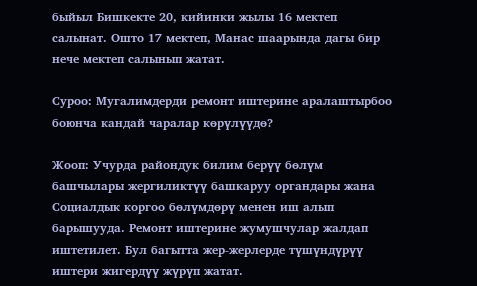быйыл Бишкекте 20, кийинки жылы 16 мектеп салынат. Ошто 17 мектеп, Манас шаарында дагы бир нече мектеп салынып жатат.

Суроо: Мугалимдерди ремонт иштерине аралаштырбоо боюнча кандай чаралар көрүлүүдө?

Жооп: Учурда райондук билим берүү бөлүм башчылары жергиликтүү башкаруу органдары жана Социалдык коргоо бөлүмдөрү менен иш алып барышууда. Ремонт иштерине жумушчулар жалдап иштетилет. Бул багытта жер-жерлерде түшүндүрүү иштери жигердүү жүрүп жатат.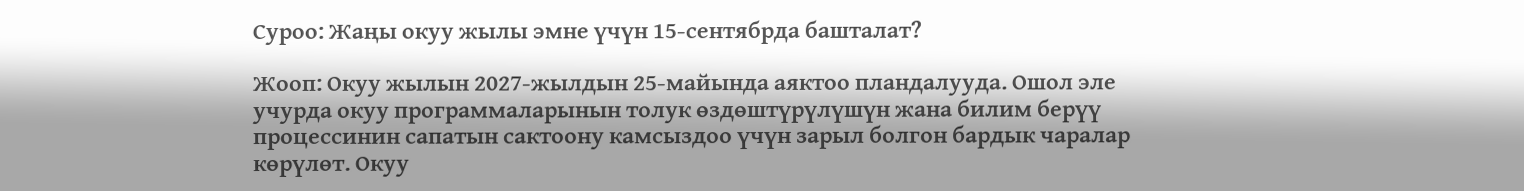Суроо: Жаңы окуу жылы эмне үчүн 15-сентябрда башталат?

Жооп: Окуу жылын 2027-жылдын 25-майында аяктоо пландалууда. Ошол эле учурда окуу программаларынын толук өздөштүрүлүшүн жана билим берүү процессинин сапатын сактоону камсыздоо үчүн зарыл болгон бардык чаралар көрүлөт. Окуу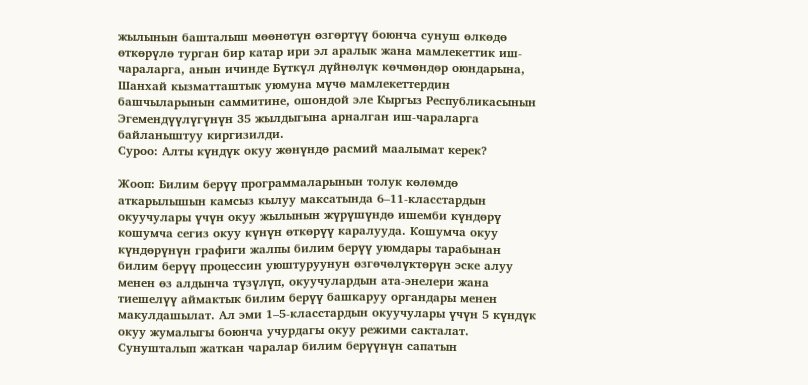жылынын башталыш мөөнөтүн өзгөртүү боюнча сунуш өлкөдө өткөрүлө турган бир катар ири эл аралык жана мамлекеттик иш-чараларга, анын ичинде Бүткүл дүйнөлүк көчмөндөр оюндарына, Шанхай кызматташтык уюмуна мүчө мамлекеттердин башчыларынын саммитине, ошондой эле Кыргыз Республикасынын Эгемендүүлүгүнүн 35 жылдыгына арналган иш-чараларга байланыштуу киргизилди.
Суроо: Алты күндүк окуу жөнүндө расмий маалымат керек?

Жооп: Билим берүү программаларынын толук көлөмдө аткарылышын камсыз кылуу максатында 6–11-класстардын окуучулары үчүн окуу жылынын жүрүшүндө ишемби күндөрү кошумча сегиз окуу күнүн өткөрүү каралууда. Кошумча окуу күндөрүнүн графиги жалпы билим берүү уюмдары тарабынан билим берүү процессин уюштуруунун өзгөчөлүктөрүн эске алуу менен өз алдынча түзүлүп, окуучулардын ата-энелери жана тиешелүү аймактык билим берүү башкаруу органдары менен макулдашылат. Ал эми 1–5-класстардын окуучулары үчүн 5 күндүк окуу жумалыгы боюнча учурдагы окуу режими сакталат.
Сунушталып жаткан чаралар билим берүүнүн сапатын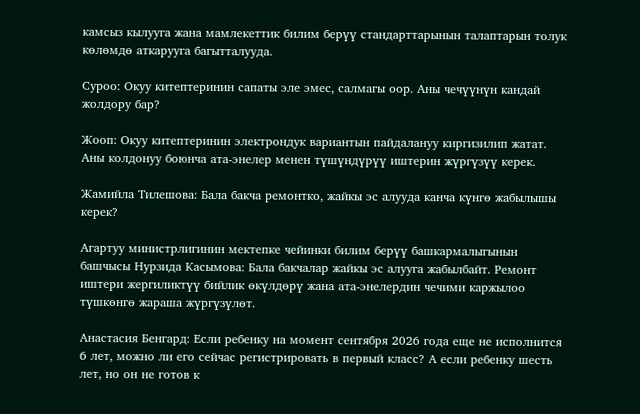камсыз кылууга жана мамлекеттик билим берүү стандарттарынын талаптарын толук көлөмдө аткарууга багытталууда.

Суроо: Окуу китептеринин сапаты эле эмес, салмагы оор. Аны чечүүнүн кандай жолдору бар?

Жооп: Окуу китептеринин электрондук вариантын пайдалануу киргизилип жатат. Аны колдонуу боюнча ата-энелер менен түшүндүрүү иштерин жүргүзүү керек.

Жамийла Тилешова: Бала бакча ремонтко, жайкы эс алууда канча күнгө жабылышы керек?

Агартуу министрлигинин мектепке чейинки билим берүү башкармалыгынын башчысы Нурзида Касымова: Бала бакчалар жайкы эс алууга жабылбайт. Ремонт иштери жергиликтүү бийлик өкүлдөрү жана ата-энелердин чечими каржылоо түшкөнгө жараша жүргүзүлөт.

Анастасия Бенгард: Если ребенку на момент сентября 2026 года еще не исполнится 6 лет, можно ли его сейчас регистрировать в первый класс? А если ребенку шесть лет, но он не готов к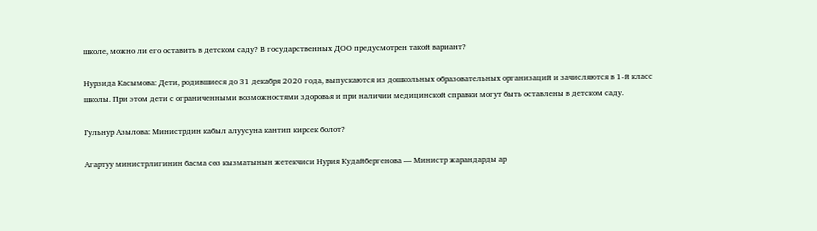школе, можно ли его оставить в детском саду? В государственных ДОО предусмотрен такой вариант?

Нурзида Касымова: Дети, родившиеся до 31 декабря 2020 года, выпускаются из дошкольных образовательных организаций и зачисляются в 1-й класс школы. При этом дети с ограниченными возможностями здоровья и при наличии медицинской справки могут быть оставлены в детском саду.

Гульнур Азылова: Министрдин кабыл алуусуна кантип кирсек болот?

Агартуу министрлигинин басма сөз кызматынын жетекчиси Нурия Кудайбергенова — Министр жарандарды ар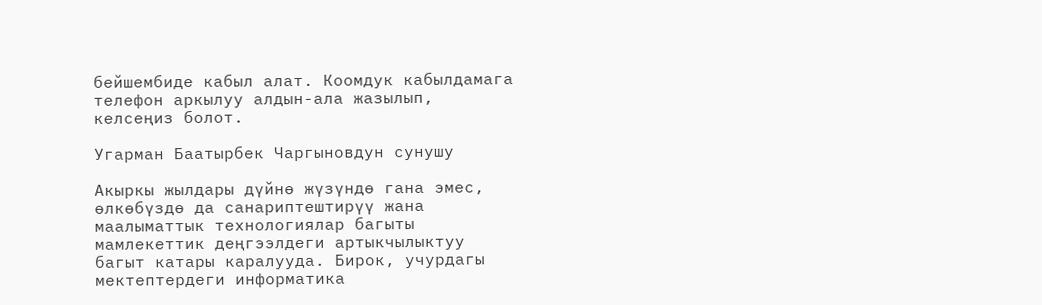бейшембиде кабыл алат. Коомдук кабылдамага телефон аркылуу алдын-ала жазылып, келсеңиз болот.

Угарман Баатырбек Чаргыновдун сунушу

Акыркы жылдары дүйнө жүзүндө гана эмес, өлкөбүздө да санариптештирүү жана маалыматтык технологиялар багыты мамлекеттик деңгээлдеги артыкчылыктуу багыт катары каралууда. Бирок, учурдагы мектептердеги информатика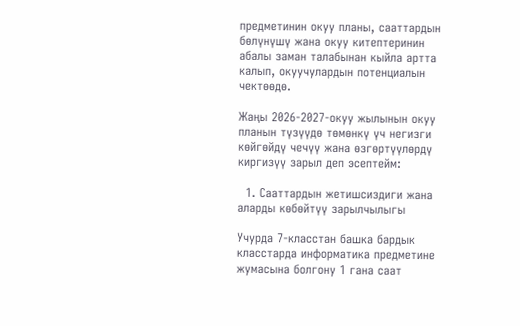предметинин окуу планы, сааттардын бөлүнүшү жана окуу китептеринин абалы заман талабынан кыйла артта калып, окуучулардын потенциалын чектөөдө.

Жаңы 2026-2027-окуу жылынын окуу планын түзүүдө төмөнкү үч негизги көйгөйдү чечүү жана өзгөртүүлөрдү киргизүү зарыл деп эсептейм:

  1. Сааттардын жетишсиздиги жана аларды көбөйтүү зарылчылыгы

Учурда 7-класстан башка бардык класстарда информатика предметине жумасына болгону 1 гана саат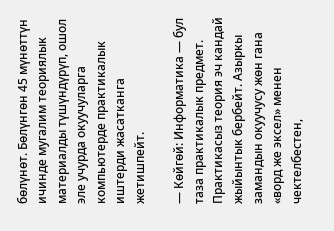бөлүнөт. Бөлүнгөн 45 мүнөттүн ичинде мугалим теориялык материалды түшүндүрүп, ошол эле учурда окуучуларга компьютерде практикалык иштерди жасатканга жетишпейт.

— Көйгөй: Информатика — бул таза практикалык предмет. Практикасыз теория эч кандай жыйынтык бербейт. Азыркы замандын окуучусу жөн гана «ворд же эксел» менен чектелбестен,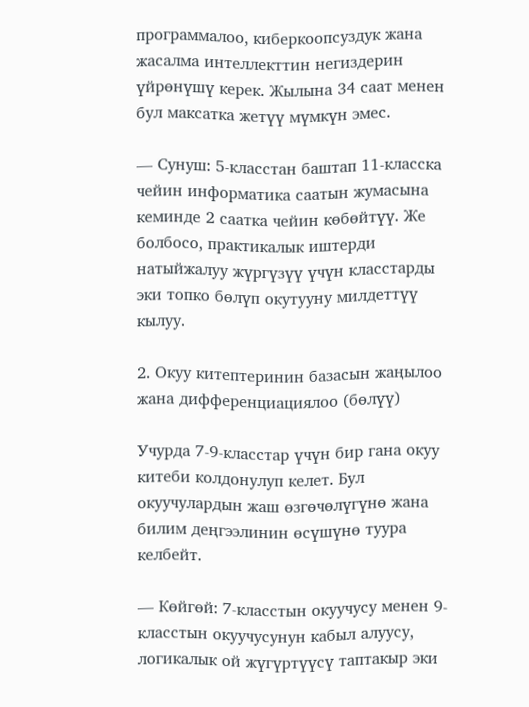программалоо, киберкоопсуздук жана жасалма интеллекттин негиздерин үйрөнүшү керек. Жылына 34 саат менен бул максатка жетүү мүмкүн эмес.

— Сунуш: 5-класстан баштап 11-класска чейин информатика саатын жумасына кеминде 2 саатка чейин көбөйтүү. Же болбосо, практикалык иштерди натыйжалуу жүргүзүү үчүн класстарды эки топко бөлүп окутууну милдеттүү кылуу.

2. Окуу китептеринин базасын жаңылоо жана дифференциациялоо (бөлүү)

Учурда 7-9-класстар үчүн бир гана окуу китеби колдонулуп келет. Бул окуучулардын жаш өзгөчөлүгүнө жана билим деңгээлинин өсүшүнө туура келбейт.

— Көйгөй: 7-класстын окуучусу менен 9-класстын окуучусунун кабыл алуусу, логикалык ой жүгүртүүсү таптакыр эки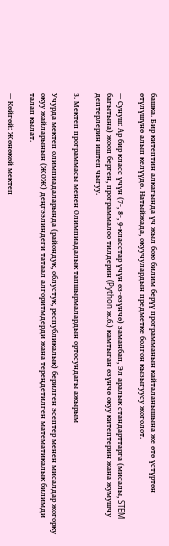башка. Бир китептин алкагында үч жыл бою билим берүү программанын кайталанышына же өтө үстүртөн өтүлүшүнө алып келүүдө. Натыйжада, окуучулардын предметке болгон кызыгуусу жоголот.

— Сунуш: Ар бир класс үчүн (7-, 8-, 9-класстар үчүн өз-өзүнчө) заманбап, Эл аралык стандарттарга (мисалы, STEM багытына) жооп берген, программалоо тилдерин (Python ж.б.) камтыган өзүнчө окуу китептерин жана жумушчу дептерлерин иштеп чыгуу.

3. Мектеп программасы менен Олимпиадалык тапшырмалардын ортосундагы ажырым

Учурда мектеп олимпиадаларында (райондук, облустук, республикалык) берилген эсептер менен мисалдар жогорку окуу жайларынын (ЖОЖ) деңгээлиндеги татаал алгоритмдерди жана тереңдетилген математикалык билимди талап кылат.

— Көйгөй: Жөнөкөй мектеп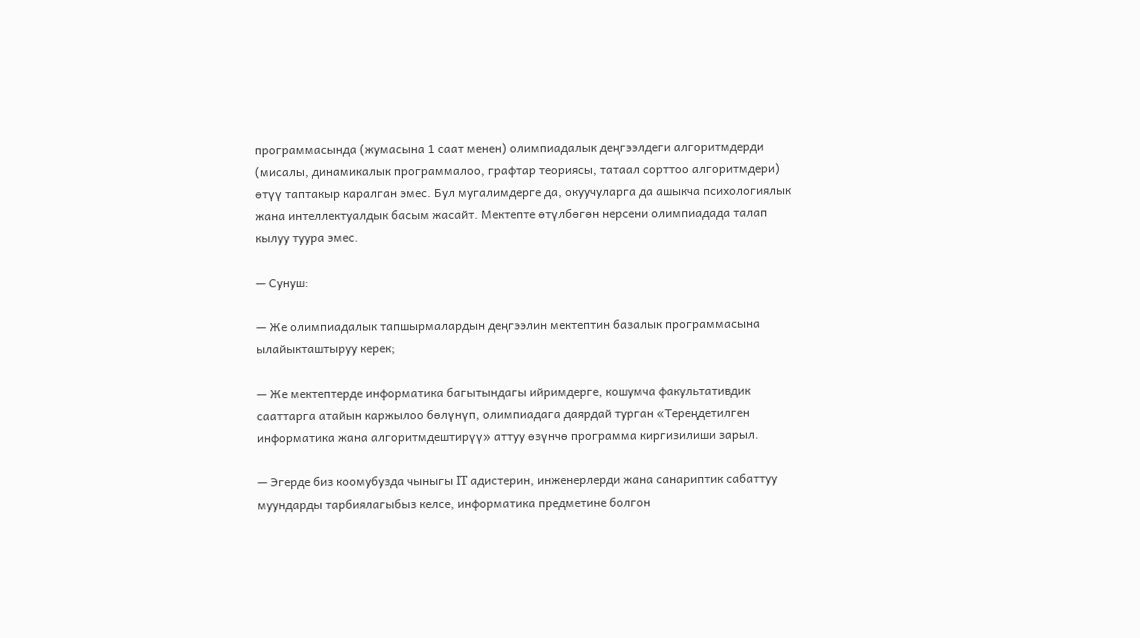программасында (жумасына 1 саат менен) олимпиадалык деңгээлдеги алгоритмдерди (мисалы, динамикалык программалоо, графтар теориясы, татаал сорттоо алгоритмдери) өтүү таптакыр каралган эмес. Бул мугалимдерге да, окуучуларга да ашыкча психологиялык жана интеллектуалдык басым жасайт. Мектепте өтүлбөгөн нерсени олимпиадада талап кылуу туура эмес.

— Сунуш:

— Же олимпиадалык тапшырмалардын деңгээлин мектептин базалык программасына ылайыкташтыруу керек;

— Же мектептерде информатика багытындагы ийримдерге, кошумча факультативдик сааттарга атайын каржылоо бөлүнүп, олимпиадага даярдай турган «Тереңдетилген информатика жана алгоритмдештирүү» аттуу өзүнчө программа киргизилиши зарыл.

— Эгерде биз коомубузда чыныгы IT адистерин, инженерлерди жана санариптик сабаттуу муундарды тарбиялагыбыз келсе, информатика предметине болгон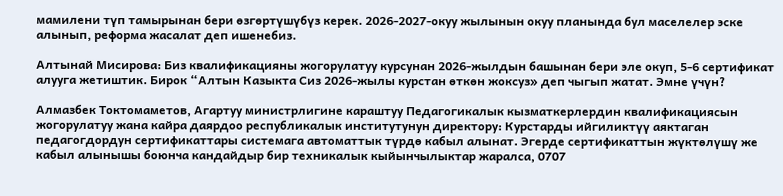мамилени түп тамырынан бери өзгөртүшүбүз керек. 2026-2027-окуу жылынын окуу планында бул маселелер эске алынып, реформа жасалат деп ишенебиз.

Алтынай Мисирова: Биз квалификацияны жогорулатуу курсунан 2026-жылдын башынан бери эле окуп, 5-6 сертификат алууга жетиштик. Бирок “Алтын Казыкта Сиз 2026-жылы курстан өткөн жоксуз» деп чыгып жатат. Эмне үчүн?

Алмазбек Токтомаметов, Агартуу министрлигине караштуу Педагогикалык кызматкерлердин квалификациясын жогорулатуу жана кайра даярдоо республикалык институтунун директору: Курстарды ийгиликтүү аяктаган педагогдордун сертификаттары системага автоматтык түрдө кабыл алынат. Эгерде сертификаттын жүктөлүшү же кабыл алынышы боюнча кандайдыр бир техникалык кыйынчылыктар жаралса, 0707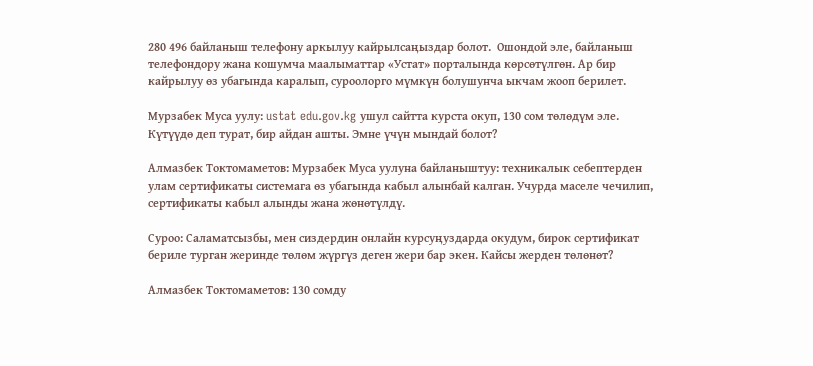280 496 байланыш телефону аркылуу кайрылсаңыздар болот.  Ошондой эле, байланыш телефондору жана кошумча маалыматтар «Устат» порталында көрсөтүлгөн. Ар бир кайрылуу өз убагында каралып, суроолорго мүмкүн болушунча ыкчам жооп берилет.

Мурзабек Муса уулу: ustat edu.gov.kg ушул сайтта курста окуп, 130 сом төлөдүм эле. Күтүүдө деп турат, бир айдан ашты. Эмне үчүн мындай болот?

Алмазбек Токтомаметов: Мурзабек Муса уулуна байланыштуу: техникалык себептерден улам сертификаты системага өз убагында кабыл алынбай калган. Учурда маселе чечилип, сертификаты кабыл алынды жана жөнөтүлдү.

Суроо: Саламатсызбы, мен сиздердин онлайн курсуңуздарда окудум, бирок сертификат бериле турган жеринде төлөм жүргүз деген жери бар экен. Кайсы жерден төлөнөт?

Алмазбек Токтомаметов: 130 сомду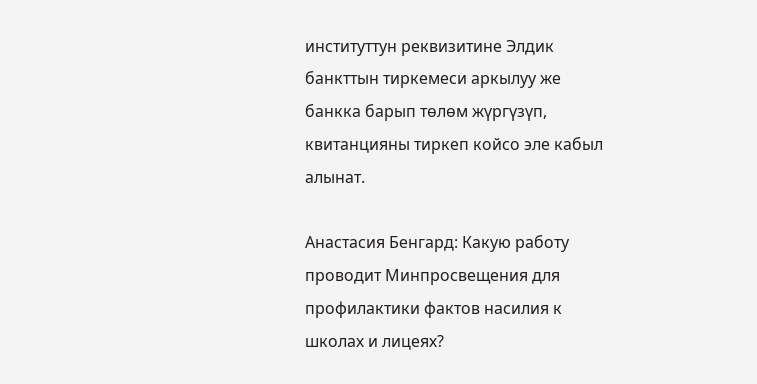институттун реквизитине Элдик банкттын тиркемеси аркылуу же банкка барып төлөм жүргүзүп,  квитанцияны тиркеп койсо эле кабыл алынат.

Анастасия Бенгард: Какую работу проводит Минпросвещения для профилактики фактов насилия к школах и лицеях?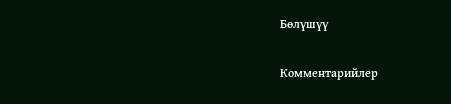Бөлүшүү

Комментарийлер